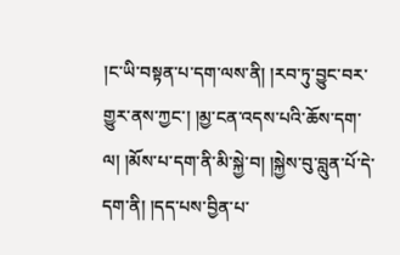།ང་ཡི་བསྟན་པ་དག་ལས་ནི། །རབ་ཏུ་བྱུང་བར་གྱུར་ནས་ཀྱང་། །མྱ་ངན་འདས་པའི་ཆོས་དག་ལ། །མོས་པ་དག་ནི་མི་སྐྱེ་བ། །སྐྱེས་བུ་བླུན་པོ་དེ་དག་ནི། །དད་པས་བྱིན་པ་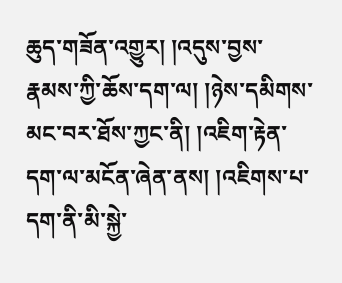ཆུད་གཟོན་འགྱུར། །འདུས་བྱས་རྣམས་ཀྱི་ཆོས་དག་ལ། །ཉེས་དམིགས་མང་བར་ཐོས་ཀྱང་ནི། །འཇིག་རྟེན་དག་ལ་མངོན་ཞེན་ནས། །འཇིགས་པ་དག་ནི་མི་སྐྱེ་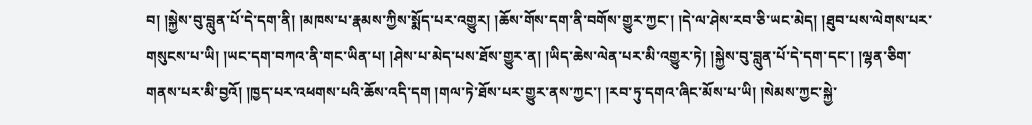བ། །སྐྱེས་བུ་བླུན་པོ་དེ་དག་ནི། །མཁས་པ་རྣམས་ཀྱིས་སྨོད་པར་འགྱུར། །ཆོས་གོས་དག་ནི་བགོས་གྱུར་ཀྱང་། །དེ་ལ་ཤེས་རབ་ཅི་ཡང་མེད། །ཐུབ་པས་ལེགས་པར་གསུངས་པ་ཡི། །ཡང་དག་བཀའ་ནི་གང་ཡིན་པ། །ཤེས་པ་མེད་པས་ཐོས་གྱུར་ན། །ཡིད་ཆེས་ལེན་པར་མི་འགྱུར་ཏེ། །སྐྱེས་བུ་བླུན་པོ་དེ་དག་དང་། །ལྷན་ཅིག་གནས་པར་མི་བྱའོ། །ཁྱད་པར་འཕགས་པའི་ཆོས་འདི་དག །གལ་ཏེ་ཐོས་པར་གྱུར་ནས་ཀྱང་། །རབ་ཏུ་དགའ་ཞིང་མོས་པ་ཡི། །སེམས་ཀྱང་སྐྱེ་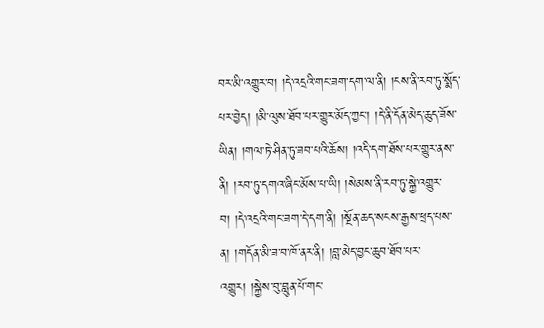བར་མི་འགྱུར་བ། །དེ་འདྲའི་གང་ཟག་དག་ལ་ནི། །ངས་ནི་རབ་ཏུ་སྨོད་པར་བྱེད། །མི་ལུས་ཐོབ་པར་གྱུར་མོད་ཀྱང་། །དེ་ནི་དོན་མེད་ཆུད་ཟོས་ཡིན། །གལ་ཏེ་ཤིན་ཏུ་ཟབ་པའི་ཆོས། །འདི་དག་ཐོས་པར་གྱུར་ནས་ནི། །རབ་ཏུ་དགའ་ཞིང་མོས་པ་ཡི། །སེམས་ནི་རབ་ཏུ་སྐྱེ་འགྱུར་བ། །དེ་འདྲའི་གང་ཟག་དེ་དག་ནི། །སྔོན་ཆད་སངས་རྒྱས་ཕྲད་པས་ན། །གདོན་མི་ཟ་བ་ཁོ་ནར་ནི། །བླ་མེད་བྱང་ཆུབ་ཐོབ་པར་འགྱུར། །སྐྱེས་བུ་བླུན་པོ་གང་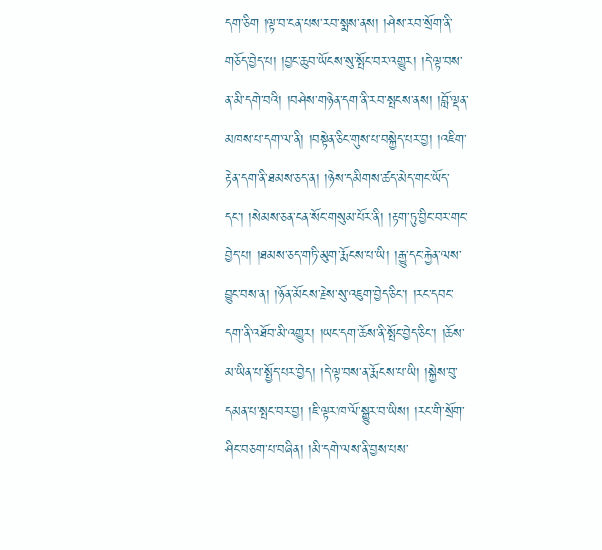དག་ཅིག །ལྟ་བ་ངན་པས་རབ་སྨས་ནས། །ཤེས་རབ་སྲོག་ནི་གཅོད་བྱེད་པ། །བྱང་ཆུབ་ཡོངས་སུ་སྤོང་བར་འགྱུར། །དེ་ལྟ་བས་ན་མི་དགེ་བའི། །བཤེས་གཉེན་དག་ནི་རབ་སྤངས་ནས། །བློ་ལྡན་མཁས་པ་དག་ལ་ནི། །བསྟེན་ཅིང་གུས་པ་བསྐྱེད་པར་བྱ། །འཇིག་རྟེན་དག་ནི་ཐམས་ཅད་ན། །ཉེས་དམིགས་ཚད་མེད་གང་ཡོད་དང་། །སེམས་ཅན་ངན་སོང་གསུམ་པོར་ནི། །རྟག་ཏུ་བྱིང་བར་གང་བྱེད་པ། །ཐམས་ཅད་གཏི་མུག་རྨོངས་པ་ཡི། །རྒྱུ་དང་རྐྱེན་ལས་བྱུང་བས་ན། །ཉོན་མོངས་རྗེས་སུ་འཇུག་བྱེད་ཅིང་། །རང་དབང་དག་ནི་འཐོབ་མི་འགྱུར། །ཡང་དག་ཆོས་ནི་སྤོང་བྱེད་ཅིང་། །ཆོས་མ་ཡིན་པ་སྤྱོད་པར་བྱེད། །དེ་ལྟ་བས་ན་རྨོངས་པ་ཡི། །སྐྱེས་བུ་དམན་པ་སྤང་བར་བྱ། །ཇི་ལྟར་ཁ་ལོ་སྒྱུར་བ་ཡིས། །རང་གི་སྲོག་ཤིང་བཅག་པ་བཞིན། །མི་དགེ་ལས་ནི་བྱས་པས་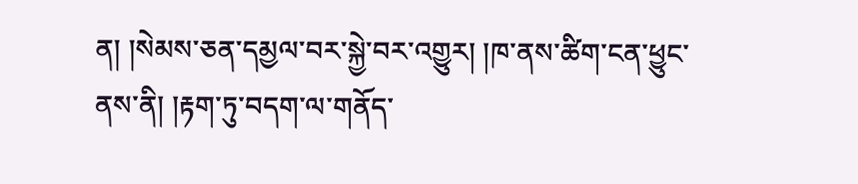ན། །སེམས་ཅན་དམྱལ་བར་སྐྱེ་བར་འགྱུར། །ཁ་ནས་ཚིག་ངན་ཕྱུང་ནས་ནི། །རྟག་ཏུ་བདག་ལ་གནོད་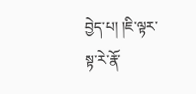བྱེད་པ། །ཇི་ལྟར་སྟ་རེ་རྣོ་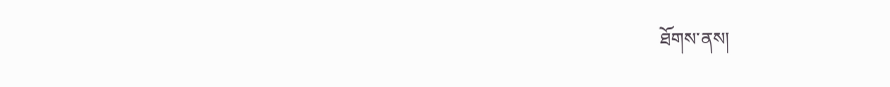ཐོགས་ནས།